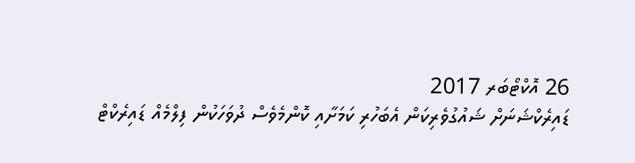26 އޮކްޓޯބަރ 2017
ޑައިރެކްޝަނަށް ޝައުގުވެރިކަން އެބަހުރި ކަމަށާއި ކޮންމެވެސް ދުވަހަކުން ފިލްމެއް ޑައިރެކްޓް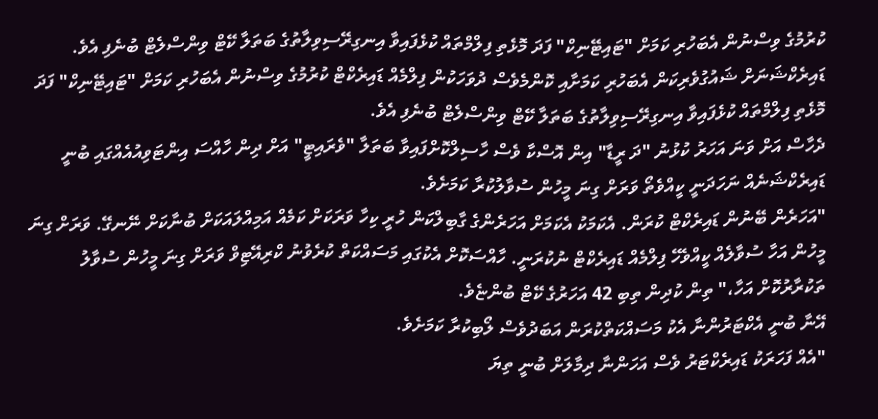ކުރުމުގެ ވިސްނުން އެބަހުރި ކަމަށް "ޓައިޓޭނިކް" ފަދަ މޮޅެތި ފިލްމްތައް ކުޅެފައިވާ އިނގިރޭސިވިލާތުގެ ބަތަލާ ކޭޓް ވިންސްލެޓް ބުނެފި އެވެ.
ޑައިރެކްޝަނަށް ޝައުގުވެރިކަން އެބަހުރި ކަމަށާއި ކޮންމެވެސް ދުވަހަކުން ފިލްމެއް ޑައިރެކްޓް ކުރުމުގެ ވިސްނުން އެބަހުރި ކަމަށް "ޓައިޓޭނިކް" ފަދަ މޮޅެތި ފިލްމްތައް ކުޅެފައިވާ އިނގިރޭސިވިލާތުގެ ބަތަލާ ކޭޓް ވިންސްލެޓް ބުނެފި އެވެ.
ދެހާސް އަށް ވަނަ އަހަރު ކުޅުނު "ދަ ރީޑާ" އިން އޮސްކާ ވެސް ހާސިލްކޮށްފައިވާ ބަތަލާ "ވެރައިޓީ" އަށް ދިން ހާއްސަ އިންޓަވިއުއެއްގައި ބުނީ ޑައިރެކްޝަނެއް ނަހަދަނީ ކީއްވެތޯ ވަރަށް ގިނަ މީހުން ސުވާލުކުރާ ކަމަށެވެ.
"އަހަރެން ބޭނުން ޑައިރެކްޓް ކުރަން. އެކަމަކު އެކަމަށް އަހަރެންގެ ގާބިލްކަން ހުރީ ކިހާ ވަރަކަށް ކަމެއް އަމިއްލައަކަށް ބުނާކަށް ނޭނގޭ. ވަރަށް ގިނަ މީހުން އަހާ ސުވާލެއް ކީއްވެހޭ ފިލްމެއް ޑައިރެކްޓް ނުކުރަނީ. ހާއްސަކޮށް އެކުގައި މަސައްކަތް ކުރެވުނު ކްރިއޭޓިވް ވަރަށް ގިނަ މީހުން ސުވާލު ތަކުރާރުކޮށް އަހާ،" ތިން ކުދިން ތިބި 42 އަހަރުގެ ކޭޓް ބުންޏެވެ.
އޭނާ ބުނީ އެކްޓަރުންނާ އެކު މަސައްކަތްކުރަން އަބަދުވެސް ލޯބިކުރާ ކަމަށެވެ.
"އެއް ފަހަރަކު ޑައިރެކްޓަރު ވެސް އަހަންނާ ދިމާލަށް ބުނީ ތިޔަ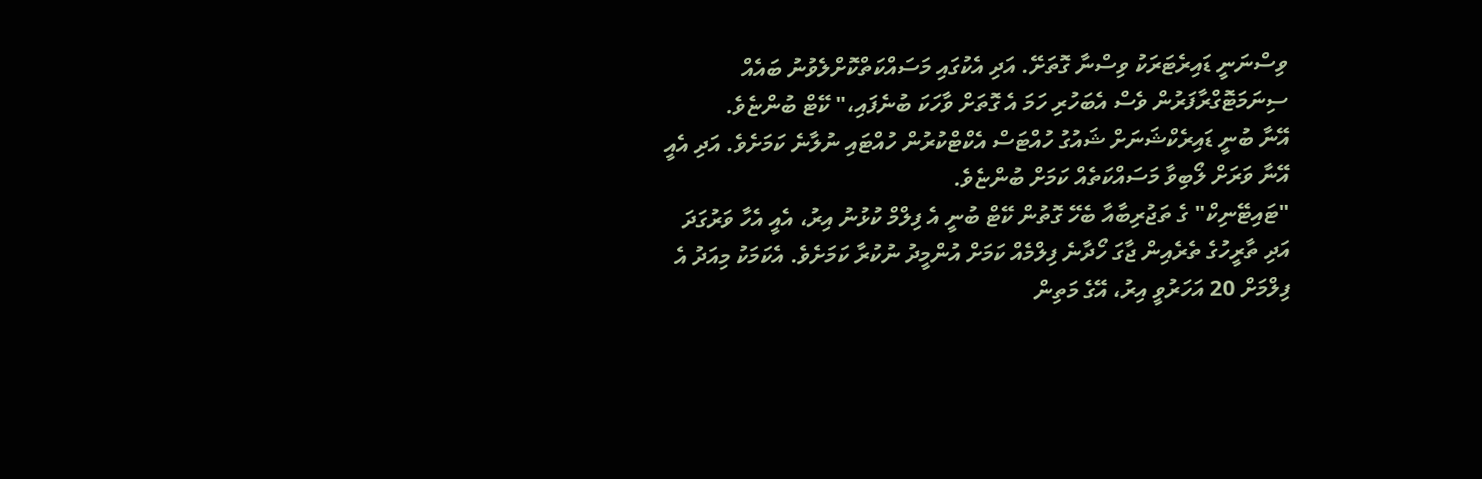ވިސްނަނީ ޑައިރެޓަރަކު ވިސްނާ ގޮތަށޭ. އަދި އެކުގައި މަސައްކަތްކޮށްލެވުނު ބައެއް ސިނަމަޓޮގްރާފަރުން ވެސް އެބަހުރި ހަމަ އެ ގޮތަށް ވާހަކަ ބުނެފައި،" ކޭޓް ބުންޏެވެ.
އޭނާ ބުނީ ޑައިރެކްޝަނަށް ޝައުގު ހުއްޓަސް އެކްޓްކުރުން ހުއްޓައި ނުލާނެ ކަމަށެވެ. އަދި އެއީ އޭނާ ވަރަށް ލޯބިވާ މަސައްކަތެއް ކަމަށް ބުންޏެވެ.
"ޓައިޓޭނިކް" ގެ ތަޖުރިބާއާ ބެހޭ ގޮތުން ކޭޓް ބުނީ އެ ފިލްމް ކުޅުނު އިރު، އެއީ އެހާ ވަރުގަދަ އަދި ތާރީހުގެ ތެރެއިން ޖާގަ ހޯދާނެ ފިލްމެއް ކަމަށް އުންމީދު ނުކުރާ ކަމަށެވެ. އެކަމަކު މިއަދު އެ ފިލްމަށް 20 އަހަރުވީ އިރު، އޭގެ މަތިން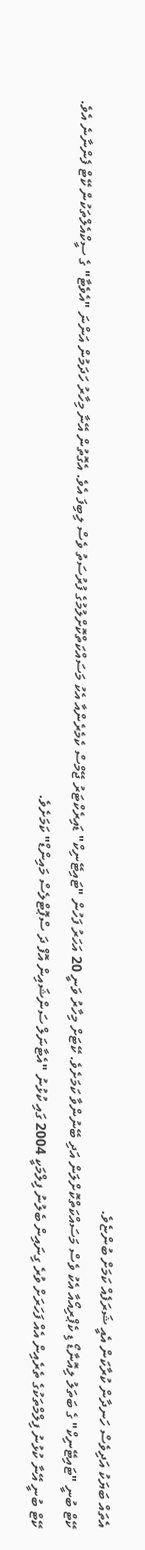އެތައް ބަޔަކު އަދިވެސް ހަނދާން ކުރާކަން އެއީ ޝަރަފެއް ކަމަށް ބުންޏެވެ.
ކޭޓް ބުނީ "ޓައިޓޭނިކް" ގެ ބަތަލު ލިއޮނާޑޯ ޑި ކެޕްރިއޯއާ އެކު ވެސް މަސައްކަތްކޮށްލަން އަދި ބޭނުންވާ ކަމަށެވެ. ކޭޓަށް މިހާރު ވަނީ 20 އަހަރު ފަހުން "ޓައިޓޭނިކް" ޑައިރެކްޓަރު ޖޭމްސް ކެމެރެންއާ އެކު މަސައްކަތްކޮށްލުމުގެ ފުރުސަތު ވެސް ލިބިފަ އެވެ. އެގޮތުން އޭނާ މިހާރު ހަދަމުން އަންނަ "އެވެޓާ" ގެ ސީކްއެލްތަކުން ކޭޓް ފެންނާނެ އެވެ.
ކޭޓް ބުނީ އޭނާ ކުޅުނު ފިލްމްތަކުގެ ތެރެއިން އެއް ފަހަރަށް ވުރެ ގިނައިން ބެލުނު ފިލްމަކީ 2004 ގައި ކުޅުނު "އެޓާނަލް ސަންޝައިން އޮފް ދަ ސްޕޮޓްލެސް މައިންޑް" ކަމަށެވެ.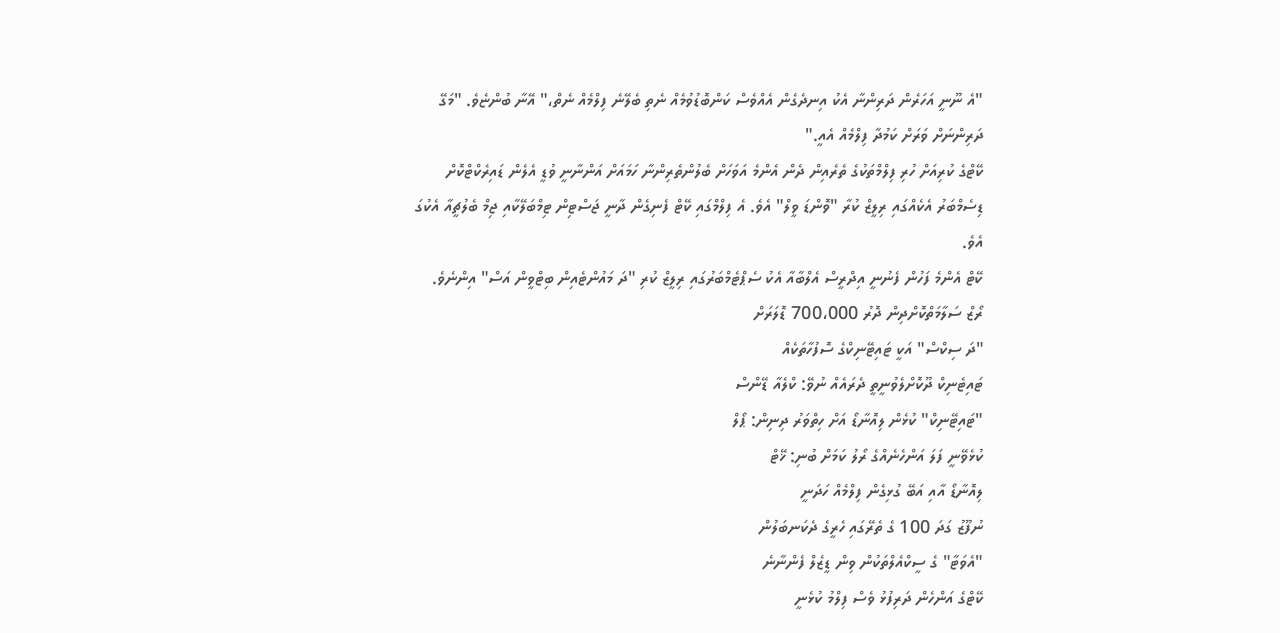"އެ ނޫނީ އަހަރެން ދަރިންނާ އެކު އިނދެގެން އެއްވެސް ކަންބޮޑުވުމެއް ނެތި ބެލޭނެ ފިލްމެއް ނެތް،" އޭނާ ބުންޏެވެ. "މަގޭ ދަރިންނަށް ވަރަށް ކަމުދާ ފިލްމެއް އެއީ."
ކޭޓްގެ ކުރިއަށް ހުރި ފިލްމްތަކުގެ ތެރެއިން ދެން އެންމެ އަވަހަށް ބެލުންތެރިންނާ ހަމައަށް އަންނާނީ ވުޑީ އެލެން ޑައިރެކްޓްކޮށް ޑިސެމްބަރު އެކެއްގައި ރިލީޒް ކުރާ "ވޮންޑަ ވީލް" އެވެ. އެ ފިލްމްގައި ކޭޓް ފެނިގެން ދާނީ ޖަސްޓިން ޓިމްބަލޭކާއި ޖިމް ބެލުޗީއާ އެކުގަ އެވެ.
ކޭޓް އެންމެ ފަހުން ފެނުނީ އިދްރީސް އެލްބާއާ އެކު ސެޕްޓެމްބަރުގައި ރިލީޒް ކުރި "ދަ މައުންޓެއިން ބިޓްވީން އަސް" އިންނެވެ.
ރޯޒް ސަލާމަތްކޮށްދިން ދޮރު 700،000 ޑޮލަރަށް
"ދަ ސިކްސް" އަކީ ޓައިޓޭނިކްގެ ސޮފުހާތަކެއް
ޓައިޓެނިކް ދޫކޮށްލެވުނީތީ ދެރައެއް ނުވޭ: ކްލެއާ ޑޭންސް
"ޓައިޓޭނިކް" ކުޅެން ލިއޮނާޑޯ އަށް ހިތްވަރު ދިނިން: ޕޯލް
ކުޅެވޭނީ ފަލަ އަންހެނެއްގެ ރޯލު ކަމަށް ބުނި: ޚޭޓް
ލިއޮނާޑޯ އާއި އަބޭ ގުޅިގެން ފިލްމެއް ހަދަނީ
ނުފޫޒު ގަދަ 100 ގެ ތެރޭގައި ހެރީގެ ދެކަނބަލުން
"އެވަޓާ" ގެ ސީކްއެލްތަކުން ވިން ޑީޒެލް ފެންނާނެ
ކޭޓްގެ އަންހެން ދަރިފުޅު ވެސް ފިލްމު ކުޅެނީ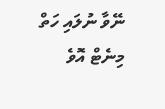ނޭވާ ނުލައި ހަތް މިނެޓް އޮވެ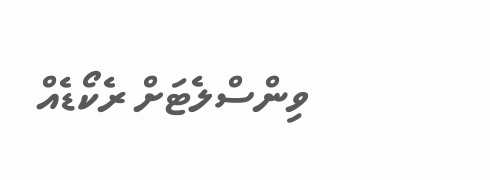ވިންސްލެޓަށް ރެކޯޑެއް